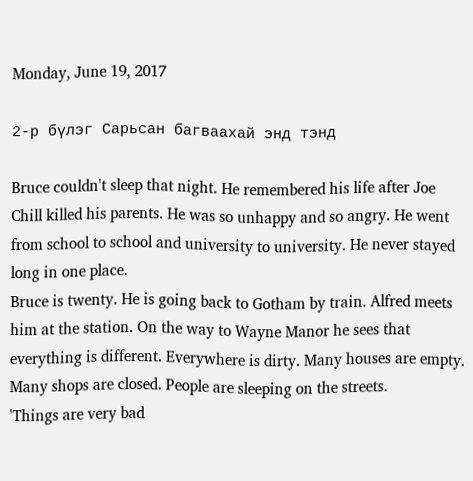Monday, June 19, 2017

2-р бүлэг Сарьсан багваахай энд тэнд

Bruce couldn't sleep that night. He remembered his life after Joe Chill killed his parents. He was so unhappy and so angry. He went from school to school and university to university. He never stayed long in one place.
Bruce is twenty. He is going back to Gotham by train. Alfred meets him at the station. On the way to Wayne Manor he sees that everything is different. Everywhere is dirty. Many houses are empty. Many shops are closed. People are sleeping on the streets.
'Things are very bad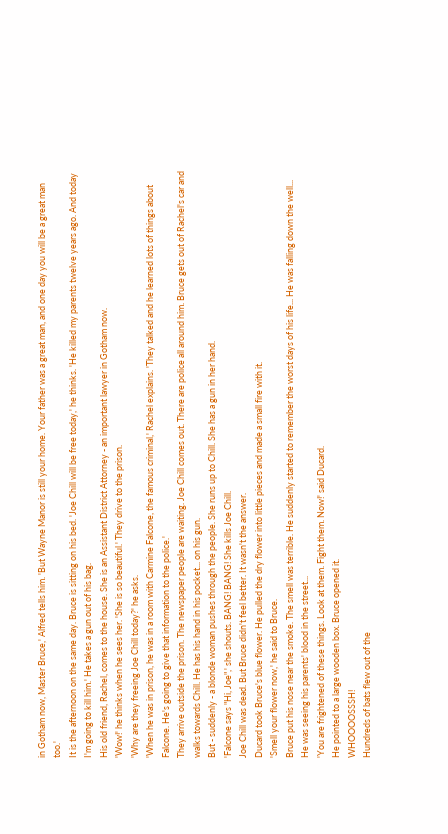in Gotham now, Master Bruce,' Alfred tells him. 'But Wayne Manor is still your home. Your father was a great man, and one day you will be a great man too.'
It is the afternoon on the same day. Bruce is sitting on his bed. 'Joe Chill will be free today,' he thinks. 'He killed my parents twelve years ago. And today I'm going to kill him.' He takes a gun out of his bag.
His old friend, Rachel, comes to the house. She is an Assistant District Attorney - an important lawyer in Gotham now.
'Wow!' he thinks when he sees her. 'She is so beautiful.' They drive to the prison.
'Why are they freeing Joe Chill today?' he asks.
'When he was in prison, he was in a room with Carmine Falcone, the famous criminal,' Rachel explains. 'They talked and he learned lots of things about Falcone. He's going to give that information to the police.'
They arrive outside the prison. The newspaper people are waiting. Joe Chill comes out. There are police all around him. Bruce gets out of Rachel's car and walks towards Chill. He has his hand in his pocket... on his gun.
But - suddenly - a blonde woman pushes through the people. She runs up to Chill. She has a gun in her hand.
'Falcone says "Hi, Joe",' she shouts. BANG! BANG! She kills Joe Chill.
Joe Chill was dead. But Bruce didn't feel better. It wasn't the answer.
Ducard took Bruce's blue flower. He pulled the dry flower into little pieces and made a small fire with it.
'Smell your flower now,' he said to Bruce.
Bruce put his nose near the smoke. The smell was terrible. He suddenly started to remember the worst days of his life... He was falling down the well... He was seeing his parents' blood in the street...
'You are frightened of these things. Look at them. Fight them. Now!' said Ducard.
He pointed to a large wooden box. Bruce opened it.
WHOOOOSSSH!
Hundreds of bats flew out of the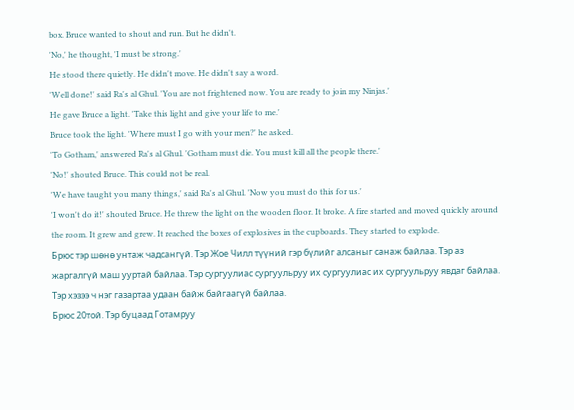box. Bruce wanted to shout and run. But he didn't.
'No,' he thought, 'I must be strong.'
He stood there quietly. He didn't move. He didn't say a word.
'Well done!' said Ra's al Ghul. 'You are not frightened now. You are ready to join my Ninjas.'
He gave Bruce a light. 'Take this light and give your life to me.'
Bruce took the light. 'Where must I go with your men?' he asked.
'To Gotham,' answered Ra's al Ghul. 'Gotham must die. You must kill all the people there.'
'No!' shouted Bruce. This could not be real.
'We have taught you many things,' said Ra's al Ghul. 'Now you must do this for us.'
'I won't do it!' shouted Bruce. He threw the light on the wooden floor. It broke. A fire started and moved quickly around the room. It grew and grew. It reached the boxes of explosives in the cupboards. They started to explode.
Брюс тэр шөнө унтаж чадсангүй. Тэр Жое Чилл түүний гэр бүлийг алсаныг санаж байлаа. Тэр аз жаргалгүй маш ууртай байлаа. Тэр сургуулиас сургуульруу их сургуулиас их сургуульруу явдаг байлаа. Тэр хэзээ ч нэг газартаа удаан байж байгаагүй байлаа.
Брюс 20той. Тэр буцаад Готамруу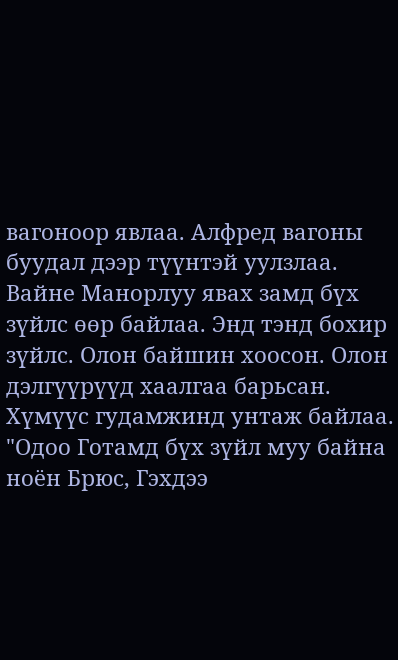вагоноор явлаа. Алфред вагоны буудал дээр түүнтэй уулзлаа. Вайне Манорлуу явах замд бүх зүйлс өөр байлаа. Энд тэнд бохир зүйлс. Олон байшин хоосон. Олон дэлгүүрүүд хаалгаа барьсан. Хүмүүс гудамжинд унтаж байлаа.
"Одоо Готамд бүх зүйл муу байна ноён Брюс, Гэхдээ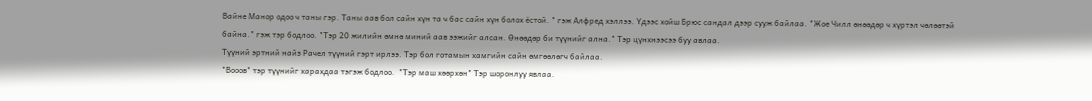Вайне Манор одоо ч таны гэр. Таны аав бол сайн хүн та ч бас сайн хүн болох ёстой. " гэж Алфред хэллээ. Үдээс хойш Брюс сандал дээр сууж байлаа. "Жое Чилл өнөөдөр ч хүртэл чөлөөтэй байна." гэж тэр бодлоо. "Тэр 20 жилийн өмнө миний аав ээжийг алсан. Өнөөдөр би түүнийг ална." Тэр цүнхнээсээ буу авлаа.
Түүний эртний найз Рачел түүний гэрт ирлээ. Тэр бол готамын хамгийн сайн өмгөөлөгч байлаа.
"Вооов" тэр түүнийг харахдаа тэгэж бодлоо.  "Тэр маш хөөрхөн" Тэр шоронлуу явлаа.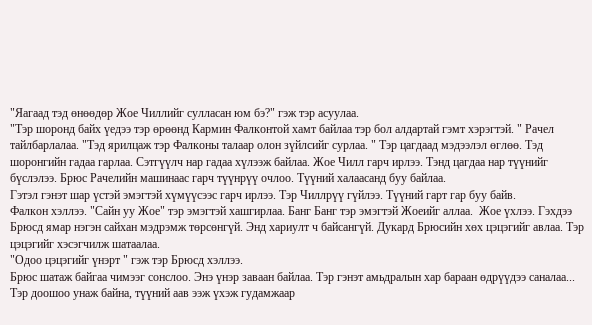"Яагаад тэд өнөөдөр Жое Чиллийг сулласан юм бэ?" гэж тэр асуулаа.
"Тэр шоронд байх үедээ тэр өрөөнд Кармин Фалконтой хамт байлаа тэр бол алдартай гэмт хэрэгтэй. " Рачел тайлбарлалаа. "Тэд ярилцаж тэр Фалконы талаар олон зүйлсийг сурлаа. " Тэр цагдаад мэдээлэл өглөө. Тэд шоронгийн гадаа гарлаа. Сэтгүүлч нар гадаа хүлээж байлаа. Жое Чилл гарч ирлээ. Тэнд цагдаа нар түүнийг бүслэлээ. Брюс Рачелийн машинаас гарч түүнрүү очлоо. Түүний халаасанд буу байлаа.
Гэтэл гэнэт шар үстэй эмэгтэй хүмүүсээс гарч ирлээ. Тэр Чиллрүү гүйлээ. Түүний гарт гар буу байв.
Фалкон хэллээ. "Сайн уу Жое" тэр эмэгтэй хашгирлаа. Банг Банг тэр эмэгтэй Жоеийг аллаа.  Жое үхлээ. Гэхдээ Брюсд ямар нэгэн сайхан мэдрэмж төрсөнгүй. Энд хариулт ч байсангүй. Дукард Брюсийн хөх цэцэгийг авлаа. Тэр цэцэгийг хэсэгчилж шатаалаа.
"Одоо цэцэгийг үнэрт " гэж тэр Брюсд хэллээ.
Брюс шатаж байгаа чимээг сонслоо. Энэ үнэр заваан байлаа. Тэр гэнэт амьдралын хар бараан өдрүүдээ саналаа... Тэр доошоо унаж байна, түүний аав ээж үхэж гудамжаар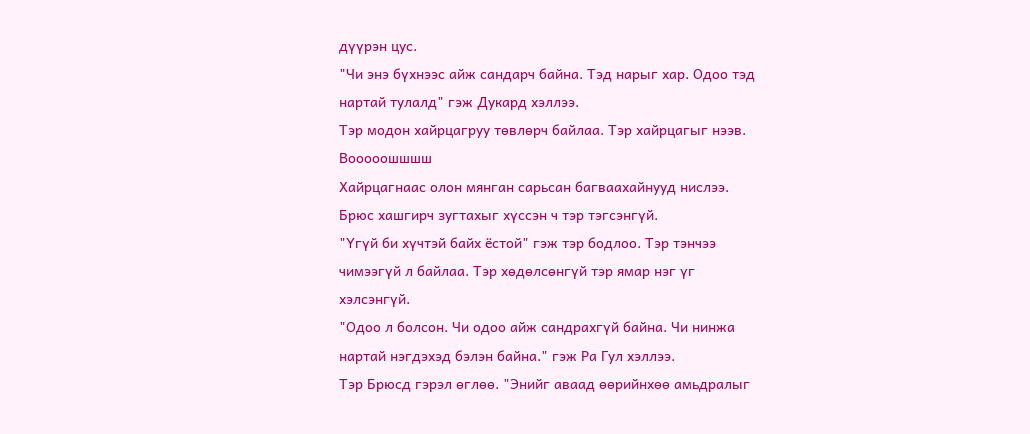дүүрэн цус.
"Чи энэ бүхнээс айж сандарч байна. Тэд нарыг хар. Одоо тэд нартай тулалд" гэж Дукард хэллээ.
Тэр модон хайрцагруу төвлөрч байлаа. Тэр хайрцагыг нээв.
Вооооошшшш
Хайрцагнаас олон мянган сарьсан багваахайнууд нислээ. Брюс хашгирч зугтахыг хүссэн ч тэр тэгсэнгүй.
"Үгүй би хүчтэй байх ёстой" гэж тэр бодлоо. Тэр тэнчээ чимээгүй л байлаа. Тэр хөдөлсөнгүй тэр ямар нэг үг хэлсэнгүй.
"Одоо л болсон. Чи одоо айж сандрахгүй байна. Чи нинжа нартай нэгдэхэд бэлэн байна." гэж Ра Гул хэллээ.
Тэр Брюсд гэрэл өглөө. "Энийг аваад өөрийнхөө амьдралыг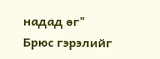надад өг"
Брюс гэрэлийг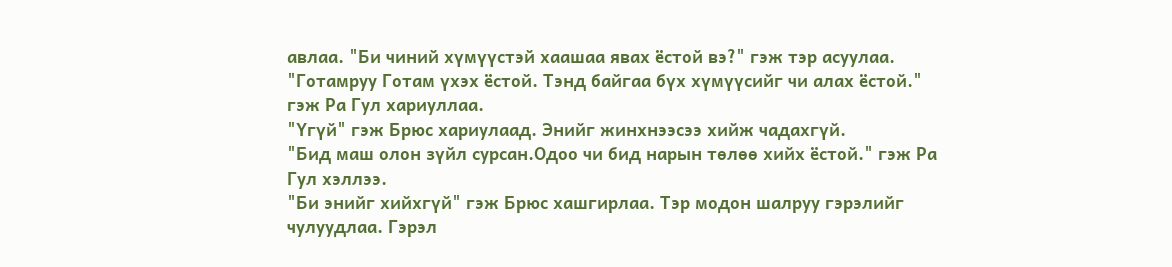авлаа. "Би чиний хүмүүстэй хаашаа явах ёстой вэ?" гэж тэр асуулаа.
"Готамруу Готам үхэх ёстой. Тэнд байгаа бүх хүмүүсийг чи алах ёстой." гэж Ра Гул хариуллаа.
"Үгүй" гэж Брюс хариулаад. Энийг жинхнээсээ хийж чадахгүй.
"Бид маш олон зүйл сурсан.Одоо чи бид нарын төлөө хийх ёстой." гэж Ра Гул хэллээ.
"Би энийг хийхгүй" гэж Брюс хашгирлаа. Тэр модон шалруу гэрэлийг чулуудлаа. Гэрэл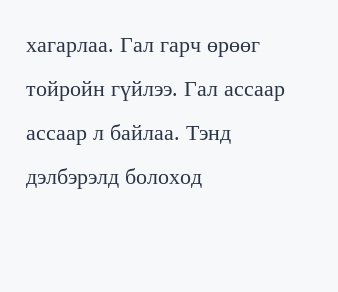хагарлаа. Гал гарч өрөөг тойройн гүйлээ. Гал ассаар ассаар л байлаа. Тэнд дэлбэрэлд болоход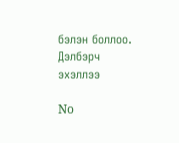бэлэн боллоо. Дэлбэрч эхэллээ

No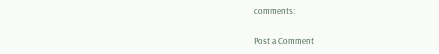comments:

Post a Comment